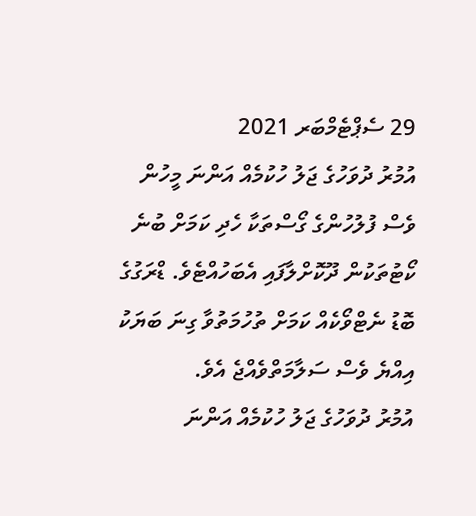29 ސެޕްޓެމްބަރ 2021
އުމުރު ދުވަހުގެ ޖަލު ހުކުމެއް އަންނަ މީހުން ވެސް ފުލުހުންގެ ގޯސްތަކާ ހެދި ކަމަށް ބުނެ ކޯޓުތަކުން ދޫކޮށްލާފައި އެބަހުއްޓެވެ. ޑްރަގުގެ ބޮޑު ނެޓްވޯކެއް ކަމަށް ތުހުމަތުވާ ގިނަ ބަޔަކު އިއްޔެ ވެސް ސަލާމަތްވެއްޖެ އެވެ.
އުމުރު ދުވަހުގެ ޖަލު ހުކުމެއް އަންނަ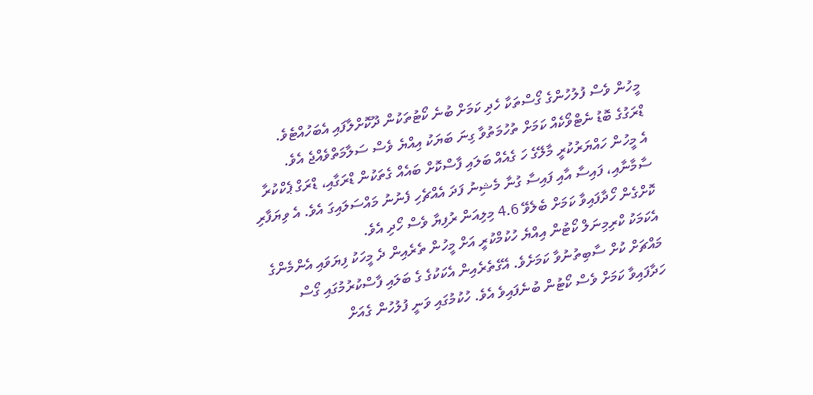މީހުން ވެސް ފުލުހުންގެ ގޯސްތަކާ ހެދި ކަމަށް ބުނެ ކޯޓުތަކުން ދޫކޮށްލާފައި އެބަހުއްޓެވެ. ޑްރަގުގެ ބޮޑު ނެޓްވޯކެއް ކަމަށް ތުހުމަތުވާ ގިނަ ބަޔަކު އިއްޔެ ވެސް ސަލާމަތްވެއްޖެ އެވެ.
އެ މީހުން ހައްޔަރުކުރީ މާލޭގެ ހަ ގެއެއް ބަލައި ފާސްކޮށް ބައެއް ގެތަކުން ޑްރަގާއި، ޑްރަގް ޕެކްކުރާ ސާމާނާއި، ފައިސާ އާއި ފައިސާ ގުނާ މެޝިނު ފަދަ އެއްޗެހި ފެނުނު މައްސަލައިގަ އެވެ. އެ ވިޔަފާރި ކޮށްގެން ހޯދާފައިވާ ކަމަށް ބެލެވޭ 4.6 މިލިއަން ރުފިޔާ ވެސް ހޯދި އެވެ.
އެކަމަކު ކްރިމިނަލް ކޯޓުން އިއްޔެ ހުކުމްކުރީ އަށް މީހުން ތެރެއިން ދެ މީހަކު ފިޔަވައި އެންމެންގެ މައްޗަށް ކުށް ސާބިތުނުވާ ކަމަށެވެ. އޭގެތެރެއިން އެކަކުގެ ގެ ބަލައި ފާސްކުރުމުގައި ގޯސް ހަދާފައިވާ ކަމަށް ވެސް ކޯޓުން ބުނެފައިވެ އެވެ. ހުކުމުގައި ވަނީ ފުލުހުން ގެއަށް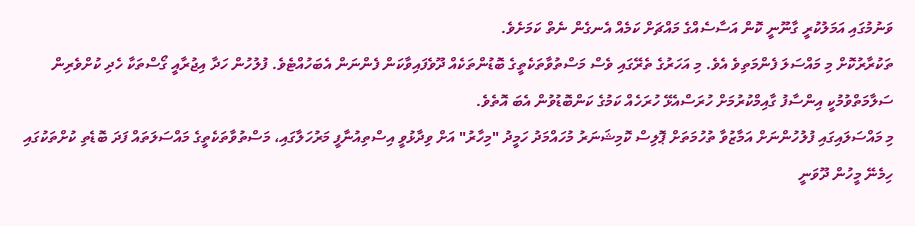ވަނުމުގައި އަމަލުކުރީ ގާނޫނީ ކޮން އަސާސެއްގެ މައްޗަށް ކަމެއް އެނގެން ނެތް ކަމަށެވެ.
ތަކުރާރުކޮށް މި މައްސަލަ ފެންމަތިވެ އެވެ. މި އަހަރުގެ ތެރޭގައި ވެސް މަސްތުވާތަކެތީގެ ބޮޑުންތަކެއް ދޫވެފައިވާކަން ފެންނަން އެބަހުއްޓެވެ. ފުލުހުން ހަދާ އިޖުރާއީ ގޯސްތަކާ ހެދި ކުށްވެރިން ސަލާމަތްވުމުކީ އިންސާފު ގާއިމްކުރުމަށް ހުރަސްއެޅޭ ހުރަހެއް ކަމުގެ ކަންބޮޑުވުން އެބަ އޮތެވެ.
މި މައްސަލައިގައި ފުލުހުންނަށް އަމާޒުވާ ތުހުމަތަށް ޕޮލިސް ކޮމިޝަނަރު މުހައްމަދު ހަމީދު "މިހާރު" އަށް ވިދާޅުވީ އިސްތިއުނާފީ މަރުހަލާގައި، މަސްތުވާތަކެތީގެ މައްސަލަތައް ފަދަ ބޮޑެތި ކުށްތަކުގައި ހިމެނޭ މީހުން ދޫވަނީ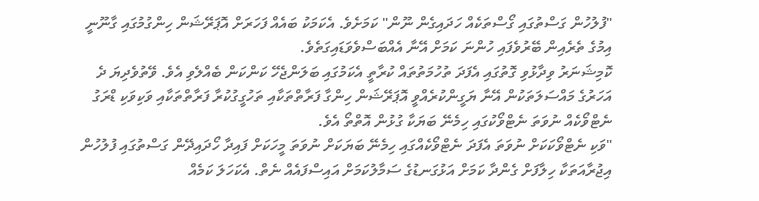"ފުލުހުން ގަސްތުގައި ގޯސްތަކެއް ހަދައިގެން ނޫން" ކަމަށެވެ. އެކަމަކު ބައެއް ފަހަރަށް އޮޕަރޭޝަން ހިންގުމުގައި ގާނޫނީ އިމުގެ ތެރެއިން ބޭރުވެފައި ހުންނަ ކަމަށް އޭނާ އެއްބަސްވެވަޑައިގަތެވެ.
ކޮމިޝަނަރު ވިދާޅުވި ގޮތުގައި އެފަދަ ތުހުމަތުތައް ކުރާތީ އެކަމުގައި ބަލަންޖެހޭ ކަންކަން ބެއްލެވި އެވެ. ވޭތުވެދިޔަ ދެ އަހަރުގެ މައްސަލަތަކުން އޭނާ ޔަގީންކުރެއްވީ އޮޕަރޭޝަން ހިންގާ ފަރާތްތަކާއި ތަހުގީގުކުރާ ފަރާތްތަކާއި ވަކިވަކި ޑްރަގު ނެޓްވޯކެއް ނުވަތަ ނެޓްވޯކުގައި ހިމެނޭ ބަޔަކާ ގުޅުން އޮތްތޯ އެވެ.
"ވަކި ނެޓްވޯކަކަށް ނުވަތަ އެފަދަ ނެޓްވޯކެއްގައި ހިމެނޭ ބަޔަކަށް ނުވަތަ މީހަކަށް ފައިދާ ހޯދައިދޭން ގަސްތުގައި ފުލުހުން އިޖުރާއަތަކާ ހިލާފަށް ގެންދާ ކަމަށް އަޅުގަނޑުގެ ސަމާލުކަމަށް އައިސްފައެއް ނެތް. އެކަހަލަ ކަމެއް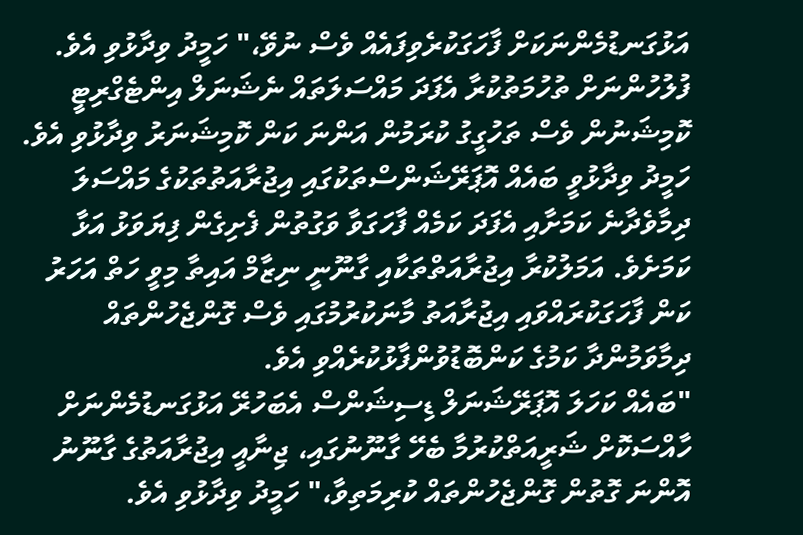އަޅުގަނޑުމެންނަކަށް ފާހަގަކުރެވިފައެއް ވެސް ނުވޭ،" ހަމީދު ވިދާޅުވި އެވެ.
ފުލުހުންނަށް ތުހުމަތުކުރާ އެފަދަ މައްސަލަތައް ނެޝަނަލް އިންޓެގްރިޓީ ކޮމިޝަނުން ވެސް ތަހުގީގު ކުރަމުން އަންނަ ކަން ކޮމިޝަނަރު ވިދާޅުވި އެވެ.
ހަމީދު ވިދާޅުވީ ބައެއް އޮޕަރޭޝަންސްތަކުގައި އިޖުރާއަތުތަކުގެ މައްސަލަ ދިމާވެދާނެ ކަމަށާއި އެފަދަ ކަމެއް ފާހަގަވާ ވަގުތުން ފެށިގެން ފިޔަވަޅު އަޅާ ކަމަށެވެ. އަމަލުކުރާ އިޖުރާއަތްތަކާއި ގާނޫނީ ނިޒާމް އައިތާ މިވީ ހަތް އަހަރު ކަން ފާހަގަކުރައްވައި އިޖުރާއަތު މާނަކުރުމުގައި ވެސް ގޮންޖެހުންތައް ދިމާވަމުންދާ ކަމުގެ ކަންބޮޑުވުންފާޅުކުރެއްވި އެވެ.
"ބައެއް ކަހަލަ އޮޕަރޭޝަނަލް ޑިސިޝަންސް އެބަހުރޭ އަޅުގަނޑުމެންނަށް ހާއްސަކޮށް ޝަރީއަތްކުރުމާ ބެހޭ ގާނޫނުގައި، ޖިނާއީ އިޖުރާއަތުގެ ގާނޫނު އޮންނަ ގޮތުން ގޮންޖެހުންތައް ކުރިމަތިވާ،" ހަމީދު ވިދާޅުވި އެވެ.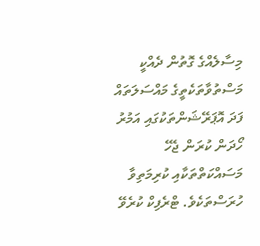މިސާލެއްގެ ގޮތުން ދެއްކީ މަސްތުވާތަކެތީގެ މައްސަލަތައް ފަދަ އޮޕަރޭޝަންތަކުގައި އަމުރު ހޯދަން ކުރަން ޖެހޭ މަސައްކަތްތަކާއި ކުރިމަތިވާ ހުރަސްތަކެވެ. ޓްރެފިކް ކުރެވޭ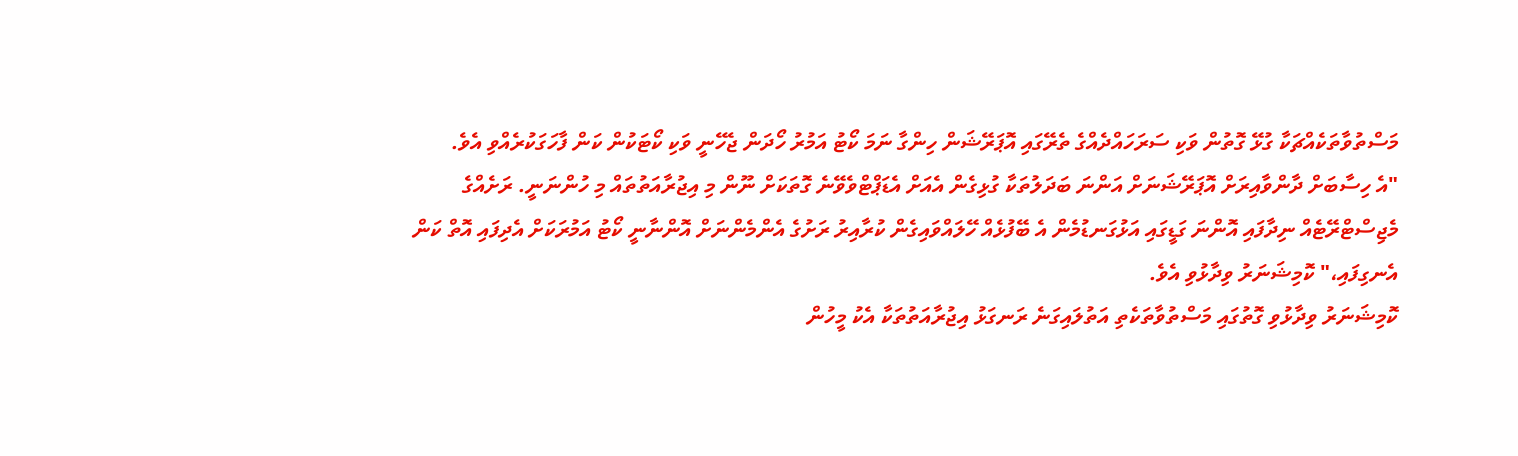މަސްތުވާތަކެއްޗަކާ ގުޅޭ ގޮތުން ވަކި ސަރަހައްދެއްގެ ތެރޭގައި އޮޕަރޭޝަން ހިންގާ ނަމަ ކޯޓު އަމުރު ހޯދަން ޖެހޭނީ ވަކި ކޯޓަކުން ކަން ފާހަގަކުރެއްވި އެވެ.
"އެ ހިސާބަށް ދާންވާއިރަށް އޮޕަރޭޝަނަށް އަންނަ ބަދަލުތަކާ ގުޅިގެން އެއަށް އެޑަޕްޓްވެވޭނެ ގޮތަކަށް ނޫން މި އިޖުރާއަތުތައް މި ހުންނަނީ. ރަށެއްގެ މެޖިސްޓްރޭޓެއް ނިދާފައި އޮންނަ ގަޑީގައި އަޅުގަނޑުމެން އެ ބޭފުޅެއް ހޭލައްވައިގެން ކުރާއިރު ރަށުގެ އެންމެންނަށް އޮންނާނީ ކޯޓު އަމުރަކަށް އެދިފައި އޮތް ކަން އެނގިފައި،" ކޮމިޝަނަރު ވިދާޅުވި އެވެ.
ކޮމިޝަނަރު ވިދާޅުވި ގޮތުގައި މަސްތުވާތަކެތި އަތުލައިގަނެ ރަނގަޅު އިޖުރާއަތުތަކާ އެކު މީހުން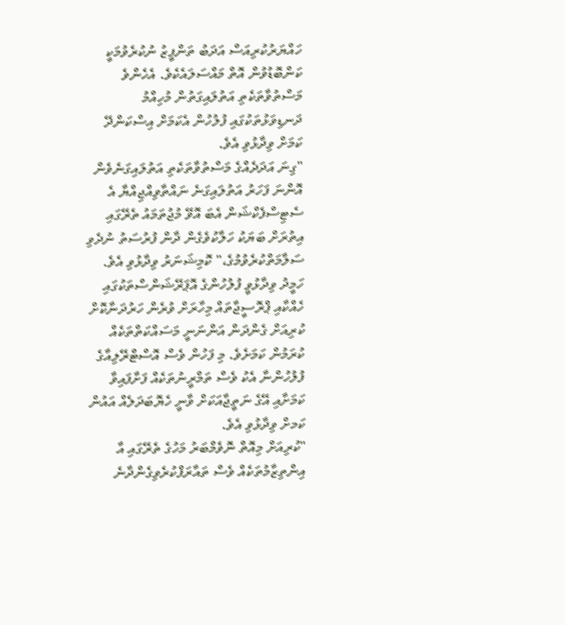ހައްޔަރުކުރިއަސް އަދަބު ތަންފީޒު ނުކުރެވުމަކީ ކަންބޮޑުވުން އޮތް މައްސަލައެކެވެ. އެހެންވެ މަސްތުވާތަކެތި އަތުލައިގަތުން މުހިއްމު ދަނޑިވަޅުތަކުގައި ފުލުހުން އެކަމަށް އިސްކަންދޭ ކަމަށް ވިދާޅުވި އެވެ.
"ގިނަ އަދަދެއްގެ މަސްތުވާތަކެތި އަތުލައިގަނެވެން އޮންނަ ފަހަރު އަތުލައިގަނެ ނައްތާވިއްޖިއްޔާ އެ ސެޓިސްފެކްޝަން އެބަ އޮވޭ މުޖުތަމައު ތެރޭގައި އިތުރަށް ބަޔަކު ހަލާކުވެގެން ދާން ފުރުސަތު ނުދެވި ސަލާމަތްކުރެވުމުގެ،" ކޮމިޝަނަރު ވިދާޅުވި އެވެ.
ހަމީދު ވިދާޅުވީ ފުލުހުންގެ އޮޕަރޭޝަންސްތަކުގައި ހެއްކާއި ޕްރޮސީޖާތައް މިހާރަށް ވުރެން ހަރުދަނާކޮށް ކުރިއަށް ގެންދަން އަންނަނީ މަސައްކަތްތަކެއް ކުރަމުން ކަމަށެވެ. މި ފަހުން ވެސް އޮސްޓްރޭލިއާގެ ފުލުހުންނާ އެކު ވެސް ތަމްރީނުތަކެއް ފަށާފައިވާ ކަމަށާއި އޭގެ ނަތީޖާއަކަށް ވާނީ ހެޔޮބަދަލެއް އައުން ކަމށް ވިދާޅުވި އެވެ.
"ކުރިއަށް މިއޮތް ނޮވެމްބަރު މަހުގެ ތެރޭގައި އާ އިންތިޒާމުތަކެއް ވެސް ތައާރަފްކުރެވިގެންދާނެ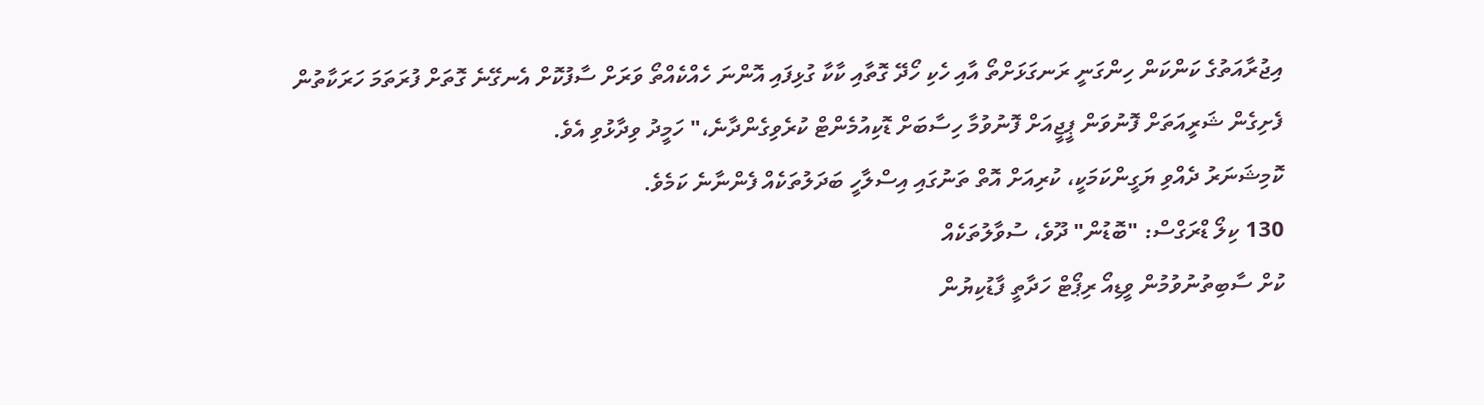އިޖުރާއަތުގެ ކަންކަން ހިންގަނީ ރަނގަޅަށްތޯ އާއި ހެކި ހޯދޭ ގޮތާއި ކާކާ ގުޅިފައި އޮންނަ ހެއްކެއްތޯ ވަރަށް ސާފުކޮށް އެނގޭނެ ގޮތަށް ފުރަތަމަ ހަރަކާތުން ފެށިގެން ޝަރީއަތަށް ފޮނުވަން ޕީޖީއަށް ފޮނުވުމާ ހިސާބަށް ޑޮކިއުމެންޓް ކުރެވިގެންދާނެ،" ހަމީދު ވިދާޅުވި އެވެ.
ކޮމިޝަނަރު ދެއްވި ޔަގީންކަމަކީ، ކުރިއަށް އޮތް ތަނުގައި އިސްލާހީ ބަދަލުތަކެއް ފެންނާނެ ކަމެވެ.
130 ކިލޯ ޑްރަގްސް: "ބޮޑުން" ދޫވެ، ސުވާލުތަކެއް
ކުށް ސާބިތުނުވުމުން ވީޑިއޯ ރިޕޯޓް ހަދާތީ ފާޑުކިޔުން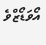އޯވަޑޯޒްވެ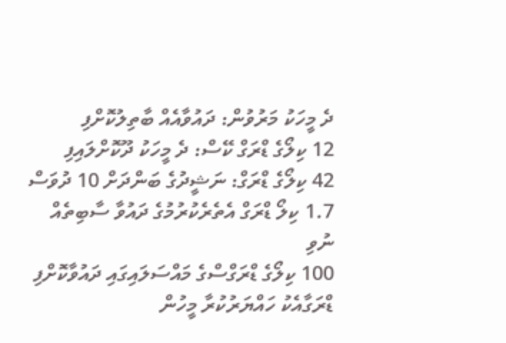ދެ މީހަކު މަރުވުން: ދައުވާއެއް ބާތިލުކޮށްފި
12 ކިލޯގެ ޑްރަގް ކޭސް: ދެ މީހަކު ދޫކޮށްލައިފި
42 ކިލޯގެ ޑްރަގް: ނަޝީދުގެ ބަންދަށް 10 ދުވަސް
1.7 ކިލޯ ޑްރަގް އެތެރެކުރުމުގެ ދައުވާ ސާބިތެއް ނުވި
100 ކިލޯގެ ޑްރަގްސްގެ މައްސަލައިގައި ދައުވާކޮށްފި
ޑްރަގާއެކު ހައްޔަރުކުރާ މީހުން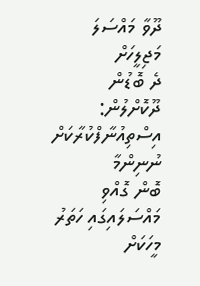ދޫވާ މައްސަލަ މަޖިލީހަށް
ދެ ބޮޑުން ދޫކޮށްލުން: އިސްތިއުނާފްކުރާކަށް ނުނިންމާ
ބޮން ގޮއްވި މައްސަލައިގައި ހަތަރު މީހަކަށް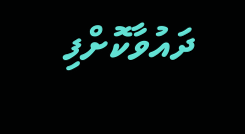ދައުވާކޮށްފި